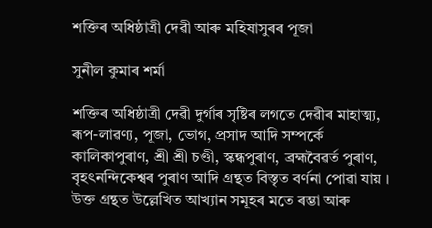শক্তিৰ অধিষ্ঠাত্ৰী দেৱী আৰু মহিষাসুৰৰ পূজা

সুনীল কুমাৰ শৰ্মা

শক্তিৰ অধিষ্ঠাত্ৰী দেৱী দুৰ্গাৰ সৃষ্টিৰ লগতে দেৱীৰ মাহাত্ম্য, ৰূপ-লাৱণ্য, পূজা, ভোগ, প্ৰসাদ আদি সম্পৰ্কে কালিকাপুৰাণ, শ্ৰী শ্ৰী চণ্ডী, স্কন্ধপুৰাণ, ব্ৰহ্মবৈৱৰ্ত পুৰাণ, বৃহৎনন্দিকেশ্বৰ পুৰাণ আদি গ্ৰন্থত বিস্তৃত বৰ্ণনা পোৱা যায় । উক্ত গ্ৰন্থত উল্লেখিত আখ্যান সমূহৰ মতে ৰম্ভা আৰু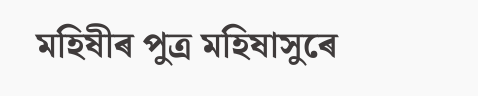মহিষীৰ পুত্ৰ মহিষাসুৰে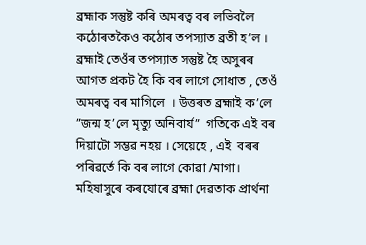ব্ৰহ্মাক সন্তুষ্ট কৰি অমৰত্ব বৰ লভিবলৈ কঠোৰতকৈও কঠোৰ তপস্যাত ব্ৰতী হ’ল । ব্ৰহ্মাই তেওঁৰ তপস্যাত সন্তুষ্ট হৈ অসুৰৰ আগত প্ৰকট হৈ কি বৰ লাগে সোধাত , তেওঁ অমৰত্ব বৰ মাগিলে  । উত্তৰত ব্ৰহ্মাই ক’লে ”জন্ম হ’লে মৃত্যু অনিবাৰ্য”  গতিকে এই বৰ দিয়াটো সম্ভৱ নহয় । সেয়েহে , এই  বৰৰ পৰিৱৰ্তে কি বৰ লাগে কোৱা /মাগা।  মহিষাসুৰে কৰযোৰে ব্ৰহ্মা দেৱতাক প্ৰাৰ্থনা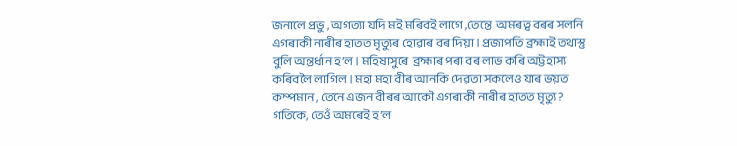জনালে প্ৰভু , অগত্যা যদি মই মৰিবই লাগে ,তেন্তে  অমৰত্ব বৰৰ সলনি এগৰাকী নাৰীৰ হাতত মৃত্যুৰ হোৱাৰ বৰ দিয়া । প্ৰজাপতি ব্ৰহ্মাই তথাস্তু বুলি অন্তৰ্ধান হ’ল । মহিষাসুৰে  ব্ৰহ্মাৰ পৰা বৰ লাভ কৰি অট্টহাস্য কৰিবলৈ লাগিল । মহা মহা বীৰ আনকি দেৱতা সকলেও যাৰ ভয়ত কম্পমান , তেনে এজন বীৰৰ আকৌ এগৰাকী নাৰীৰ হাতত মৃত্যু ?  গতিকে, তেওঁ অমৰেই হ’ল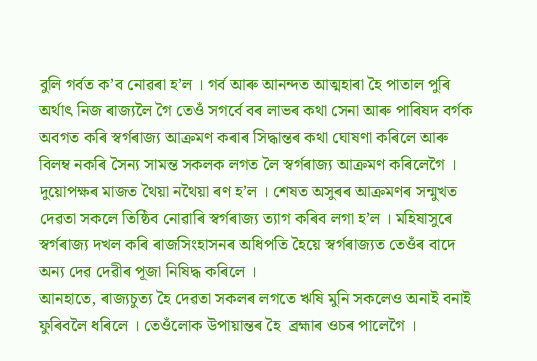বুলি গৰ্বত ক’ব নোৱৰা হ’ল । গৰ্ব আৰু আনন্দত আত্মহাৰা হৈ পাতাল পুৰি অৰ্থাৎ নিজ ৰাজ্যলৈ গৈ তেওঁ সগৰ্বে বৰ লাভৰ কথা সেনা আৰু পাৰিষদ বৰ্গক অবগত কৰি স্বৰ্গৰাজ্য আক্ৰমণ কৰাৰ সিদ্ধান্তৰ কথা ঘোষণা কৰিলে আৰু বিলম্ব নকৰি সৈন্য সামন্ত সকলক লগত লৈ স্বৰ্গৰাজ্য আক্ৰমণ কৰিলেগৈ । দুয়োপক্ষৰ মাজত থৈয়া নথৈয়া ৰণ হ’ল । শেষত অসুৰৰ আক্ৰমণৰ সন্মুখত দেৱতা সকলে তিষ্ঠিব নোৱাৰি স্বৰ্গৰাজ্য ত্যাগ কৰিব লগা হ’ল । মহিষাসুৰে স্বৰ্গৰাজ্য দখল কৰি ৰাজসিংহাসনৰ অধিপতি হৈয়ে স্বৰ্গৰাজ্যত তেওঁৰ বাদে অন্য দেৱ দেৱীৰ পূজা নিষিদ্ধ কৰিলে ।
আনহাতে, ৰাজ্যচুত্য হৈ দেৱতা সকলৰ লগতে ঋষি মুনি সকলেও অনাই বনাই ফুৰিবলৈ ধৰিলে । তেওঁলোক উপায়ান্তৰ হৈ  ব্ৰহ্মাৰ ওচৰ পালেগৈ ।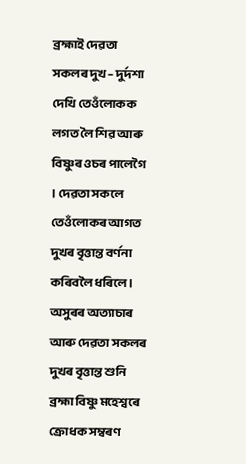ব্ৰহ্মাই দেৱতা সকলৰ দুখ – দুৰ্দশা দেখি তেওঁলোকক লগত লৈ শিৱ আৰু বিষ্ণুৰ ওচৰ পালেগৈ । দেৱতা সকলে তেওঁলোকৰ আগত দুখৰ বৃত্তান্ত বৰ্ণনা কৰিবলৈ ধৰিলে । অসুৰৰ অত্যাচাৰ আৰু দেৱতা সকলৰ দুখৰ বৃত্তান্ত শুনি ব্ৰহ্মা বিষ্ণু মহেশ্বৰে ক্ৰোধক সম্বৰণ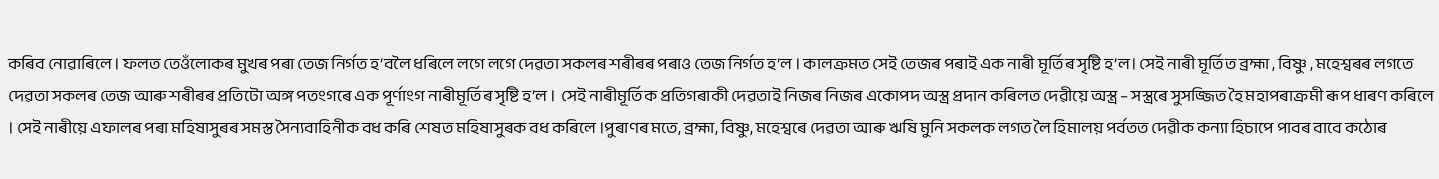কৰিব নোৱাৰিলে । ফলত তেওঁলোকৰ মুখৰ পৰা তেজ নিৰ্গত হ’বলৈ ধৰিলে লগে লগে দেৱতা সকলৰ শৰীৰৰ পৰাও তেজ নিৰ্গত হ’ল । কালক্ৰমত সেই তেজৰ পৰাই এক নাৰী মূৰ্তিৰ সৃষ্টি হ’ল। সেই নাৰী মূৰ্তিত ব্ৰহ্মা , বিষ্ণু , মহেশ্বৰৰ লগতে দেৱতা সকলৰ তেজ আৰু শৰীৰৰ প্ৰতিটো অঙ্গ পতংগৰে এক পূৰ্ণাংগ নাৰীমূৰ্তিৰ সৃষ্টি হ’ল ।  সেই নাৰীমূৰ্তিক প্ৰতিগৰাকী দেৱতাই নিজৰ নিজৰ একোপদ অস্ত্ৰ প্ৰদান কৰিলত দেৱীয়ে অস্ত্ৰ – সস্ত্ৰৰে সুসজ্জিত হৈ মহাপৰাক্ৰমী ৰূপ ধাৰণ কৰিলে । সেই নাৰীয়ে এফালৰ পৰা মহিষাসুৰৰ সমস্ত সৈন্যবাহিনীক বধ কৰি শেষত মহিষাসুৰক বধ কৰিলে ।পুৰাণৰ মতে, ব্ৰহ্মা, বিষ্ণু, মহেশ্বৰে দেৱতা আৰু ঋষি মুনি সকলক লগত লৈ হিমালয় পৰ্বতত দেৱীক কন্যা হিচাপে পাবৰ বাবে কঠোৰ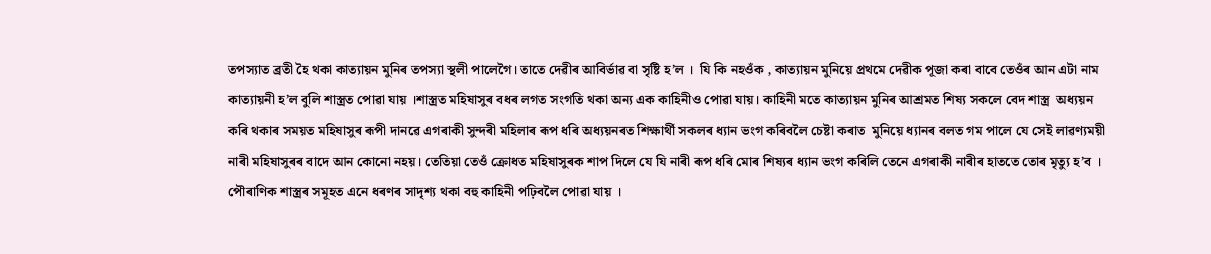তপস্যাত ব্ৰতী হৈ থকা কাত্যায়ন মুনিৰ তপস্যা স্থলী পালেগৈ। তাতে দেৱীৰ আবিৰ্ভাৱ বা সৃষ্টি হ’ল ।  যি কি নহওঁক , কাত্যায়ন মুনিয়ে প্ৰথমে দেৱীক পূজা কৰা বাবে তেওঁৰ আন এটা নাম কাত্যায়নী হ’ল বুলি শাস্ত্ৰত পোৱা যায় ।শাস্ত্ৰত মহিষাসুৰ বধৰ লগত সংগতি থকা অন্য এক কাহিনীও পোৱা যায়। কাহিনী মতে কাত্যায়ন মুনিৰ আশ্ৰমত শিষ্য সকলে বেদ শাস্ত্ৰ  অধ্যয়ন কৰি থকাৰ সময়ত মহিষাসুৰ ৰূপী দানৱে এগৰাকী সুন্দৰী মহিলাৰ ৰূপ ধৰি অধ্যয়নৰত শিক্ষাৰ্থী সকলৰ ধ্যান ভংগ কৰিবলৈ চেষ্টা কৰাত  মুনিয়ে ধ্যানৰ বলত গম পালে যে সেই লাৱণ্যময়ী নাৰী মহিষাসুৰৰ বাদে আন কোনো নহয়। তেতিয়া তেওঁ ক্ৰোধত মহিষাসুৰক শাপ দিলে যে যি নাৰী ৰূপ ধৰি মোৰ শিষ্যৰ ধ্যান ভংগ কৰিলি তেনে এগৰাকী নাৰীৰ হাততে তোৰ মৃত্যু হ’ব । পৌৰাণিক শাস্ত্ৰৰ সমূহত এনে ধৰণৰ সাদৃশ্য থকা বহু কাহিনী পঢ়িবলৈ পোৱা যায় ।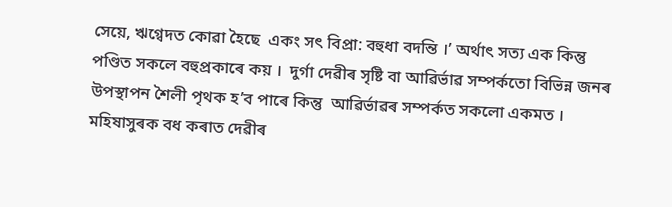সেয়ে, ঋগ্বেদত কোৱা হৈছে  একং সৎ বিপ্ৰা: বহুধা বদন্তি ।’ অৰ্থাৎ সত্য এক কিন্তু পণ্ডিত সকলে বহুপ্ৰকাৰে কয়‌ ।  দুৰ্গা দেৱীৰ সৃষ্টি বা আৱিৰ্ভাৱ সম্পৰ্কতো বিভিন্ন জনৰ উপস্থাপন শৈলী পৃথক হ’ব পাৰে কিন্তু  আৱিৰ্ভাৱৰ সম্পৰ্কত সকলো একমত । মহিষাসুৰক বধ কৰাত দেৱীৰ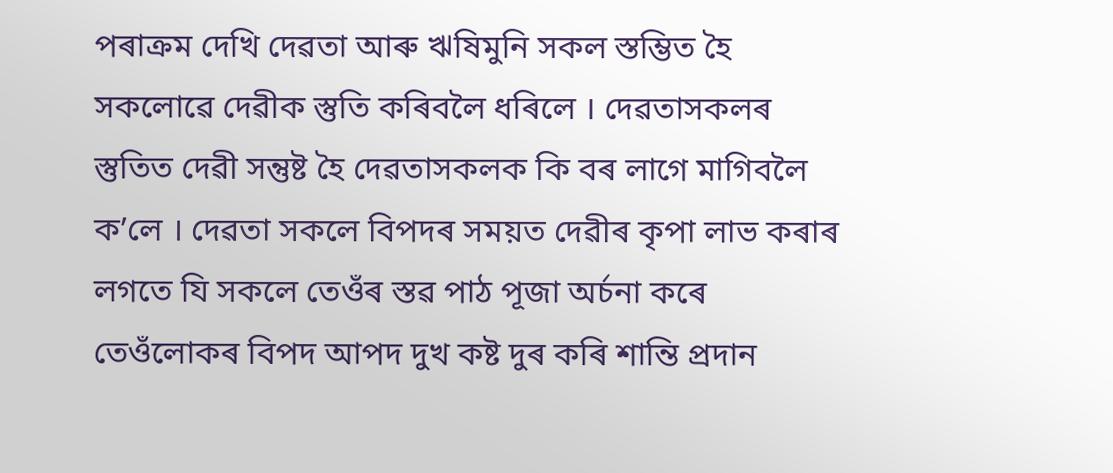পৰাক্ৰম দেখি দেৱতা আৰু ঋষিমুনি সকল স্তম্ভিত হৈ সকলোৱে দেৱীক স্তুতি কৰিবলৈ ধৰিলে । দেৱতাসকলৰ স্তুতিত দেৱী সন্তুষ্ট হৈ দেৱতাসকলক কি বৰ লাগে মাগিবলৈ ক’লে । দেৱতা সকলে বিপদৰ সময়ত দেৱীৰ কৃপা লাভ কৰাৰ লগতে যি সকলে তেওঁৰ স্তৱ পাঠ পূজা অৰ্চনা কৰে তেওঁলোকৰ বিপদ আপদ দুখ কষ্ট দুৰ কৰি শান্তি প্ৰদান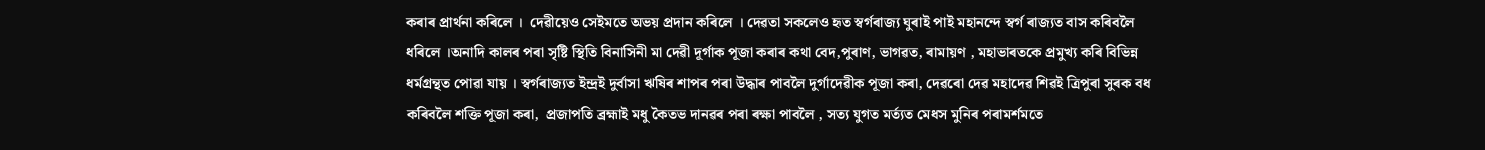কৰাৰ প্ৰাৰ্থনা কৰিলে ।  দেৱীয়েও সেইমতে অভয় প্ৰদান কৰিলে । দেৱতা সকলেও হৃত স্বৰ্গৰাজ্য ঘুৰাই পাই মহানন্দে স্বৰ্গ ৰাজ্যত বাস কৰিবলৈ ধৰিলে ।অনাদি কালৰ পৰা সৃষ্টি স্থিতি বিনাসিনী মা দেৱী দূৰ্গাক পূজা কৰাৰ কথা বেদ,পুৰাণ, ভাগৱত, ৰামায়ণ , মহাভাৰতকে প্ৰমুখ্য কৰি বিভিন্ন ধৰ্মগ্ৰন্থত পোৱা যায় । স্বৰ্গৰাজ্যত ইন্দ্ৰই দুৰ্বাসা ঋষিৰ শাপৰ পৰা উদ্ধাৰ পাবলৈ দুৰ্গাদেৱীক পূজা কৰা, দেৱৰো দেৱ মহাদেৱ শিৱই ত্ৰিপুৰা সুৰক বধ কৰিবলৈ শক্তি পূজা কৰা,  প্ৰজাপতি ব্ৰহ্মাই মধু কৈতভ দানৱৰ পৰা ৰক্ষা পাবলৈ , সত্য যুগত মৰ্ত্যত মেধস মুনিৰ পৰামৰ্শমতে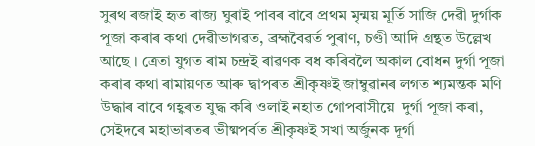সুৰথ ৰজাই হৃত ৰাজ্য ঘুৰাই পাবৰ বাবে প্ৰথম মৃন্ময় মূৰ্তি সাজি দেৱী দুৰ্গাক পূজা কৰাৰ কথা দেৱীভাগৱত, ব্ৰহ্মবৈৱৰ্ত পুৰাণ, চণ্ডী আদি গ্ৰন্থত উল্লেখ আছে । ত্ৰেতা যুগত ৰাম চন্দ্ৰই ৰাৱণক বধ কৰিবলৈ অকাল বোধন দুৰ্গা পূজা কৰাৰ কথা ৰামায়ণত আৰু দ্বাপৰত শ্ৰীকৃষ্ণই জাম্বুৱানৰ লগত শ্যমন্তক মণি উদ্ধাৰ বাবে গহ্বৰত যুদ্ধ কৰি ওলাই নহাত গোপবাসীয়ে  দুৰ্গা পূজা কৰা, সেইদৰে মহাভাৰতৰ ভীষ্মপৰ্বত শ্ৰীকৃষ্ণই সখা অৰ্জুনক দূৰ্গা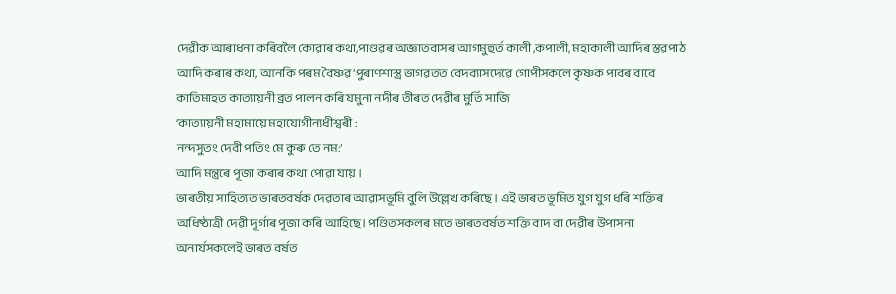দেৱীক আৰাধনা কৰিবলৈ কোৱাৰ কথা,পাণ্ডৱৰ অজ্ঞাতবাসৰ আগমুহুৰ্ত কালী ,কপালী, মহাকালী আদিৰ স্তৱপাঠ আদি কৰাৰ কথা, আনকি পৰম বৈষ্ণৱ’পুৰাণশাস্ত্ৰ ভাগৱতত বেদব্যাসদেৱে গোপীসকলে কৃষ্ণক পাবৰ বাবে কাতিমাহত কাত্যায়নী ব্ৰত পালন কৰি যমুনা নদীৰ তীৰত দেৱীৰ মুৰ্তি সাজি
‘কাত্যায়নী মহামায়ে মহাযোগীন্যধীশ্বৰী :
নন্দসুতং দেবী পতিং মে কুৰু তে নম:’
আদি মন্ত্ৰৰে পূজা কৰাৰ কথা পোৱা যায় ।
ভাৰতীয় সাহিত্যত ভাৰতবৰ্ষক দেৱতাৰ আৱাসভূমি বুলি উল্লেখ কৰিছে । এই ভাৰত ভূমিত যুগ যুগ ধৰি শক্তিৰ অধিষ্ঠাত্ৰী দেৱী দূৰ্গাৰ পূজা কৰি আহিছে। পণ্ডিতসকলৰ মতে ভাৰতবৰ্ষত শক্তি বাদ বা দেৱীৰ উপাসনা অনাৰ্যসকলেই ভাৰত বৰ্ষত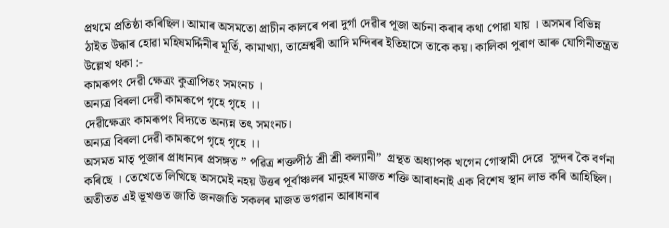প্ৰথমে প্ৰতিষ্ঠা কৰিছিল। আমাৰ অসমতো প্ৰাচীন কালৰে পৰা দুৰ্গা দেৱীৰ পূজা অৰ্চনা কৰাৰ কথা পোৱা যায় । অসমৰ বিভিন্ন ঠাইত উদ্ধাৰ হোৱা মহিষমৰ্দ্দিনীৰ মূৰ্তি, কামাখ্যা, তাম্ৰেশ্বৰী আদি মন্দিৰৰ ইতিহাসে তাকে কয়। কালিকা পুৰাণ আৰু যোগিনীতন্ত্ৰত উল্লেখ থকা :-
কামৰূপং দেৱী ক্ষেত্ৰং কুত্ৰাপিতং সমংনচ ।
অন্যত্ৰ বিৰলা দেৱী কামৰূপে গৃহে গৃহে ।।
দেৱীক্ষেত্ৰং কামৰূপং বিদ্যতে অন্যন্ন তৎ সমংনচ।
অন্যত্ৰ বিৰলা দেৱী কামৰূপে গৃহে গৃহে ।।
অসমত মাতৃ পূজাৰ প্ৰাধান্যৰ প্ৰসঙ্গত ” পৱিত্ৰ শক্তপীঠ শ্ৰী শ্ৰী কল্যানী”  গ্ৰন্থত অধ্যাপক খগেন গোস্বামী দেৱে  সুন্দৰ কৈ বৰ্ণনা কৰিছে । তেখেতে লিখিছে অসমেই নহয় উত্তৰ পূৰ্বাঞ্চলৰ মানুহৰ মাজত শক্তি আৰাধনাই এক বিশেষ স্থান লাভ কৰি আহিছিল। অতীতত এই ভূখণ্ডত জাতি জনজাতি সকলৰ মাজত ভগৱান আৰাধনাৰ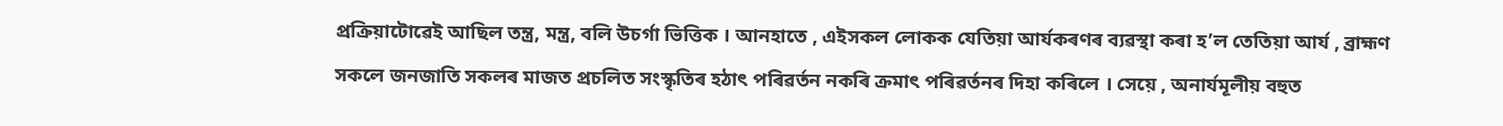প্ৰক্ৰিয়াটোৱেই আছিল তন্ত্ৰ, মন্ত্ৰ, বলি উচৰ্গা ভিত্তিক । আনহাতে , এইসকল লোকক যেতিয়া আৰ্যকৰণৰ ব্যৱস্থা কৰা হ’ল তেতিয়া আৰ্য , ব্ৰাহ্মণ সকলে জনজাতি সকলৰ মাজত প্ৰচলিত সংস্কৃতিৰ হঠাৎ পৰিৱৰ্তন নকৰি ক্ৰমাৎ পৰিৱৰ্তনৰ দিহা কৰিলে । সেয়ে , অনাৰ্যমূলীয় বহুত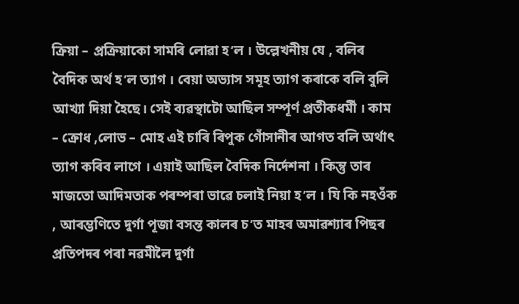ক্ৰিয়া – প্ৰক্ৰিয়াকো সামৰি লোৱা হ’ল । উল্লেখনীয় যে , বলিৰ বৈদিক অৰ্থ হ’ল ত্যাগ । বেয়া অভ্যাস সমূহ ত্যাগ কৰাকে বলি বুলি আখ্যা দিয়া হৈছে। সেই ব্যৱস্থাটো আছিল সম্পূৰ্ণ প্ৰতীকধৰ্মী । কাম – ক্ৰোধ ,লোভ – মোহ এই চাৰি ৰিপুক গোঁসানীৰ আগত বলি অৰ্থাৎ ত্যাগ কৰিব লাগে । এয়াই আছিল বৈদিক নিৰ্দেশনা । কিন্তু তাৰ মাজতো আদিমতাক পৰম্পৰা ভাৱে চলাই নিয়া হ’ল । যি কি নহওঁক , আৰম্ভণিতে দুৰ্গা পূজা বসন্ত কালৰ চ’ত মাহৰ অমাৱশ্যাৰ পিছৰ প্ৰতিপদৰ পৰা নৱমীলৈ দুৰ্গা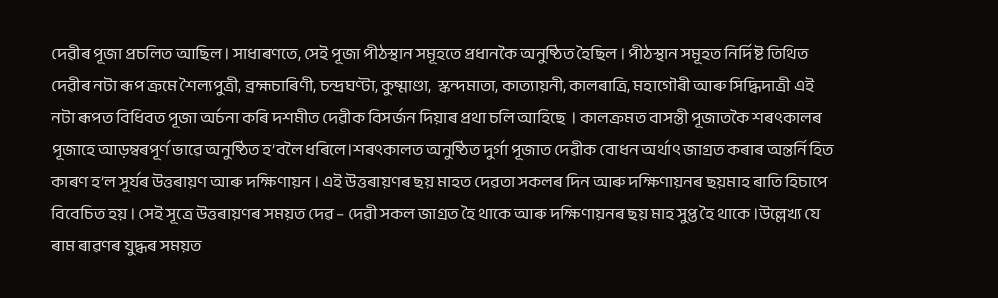দেৱীৰ পূজা প্ৰচলিত আছিল । সাধাৰণতে, সেই পূজা পীঠস্থান সমূহতে প্ৰধানকৈ অনুষ্ঠিত হৈছিল । পীঠস্থান সমূহত নিৰ্দিষ্ট তিথিত দেৱীৰ নটা ৰূপ ক্ৰমে শৈল্যপুত্ৰী, ব্ৰহ্মচাৰিণী, চন্দ্ৰঘণ্টা, কুষ্মাণ্ডা,  স্কন্দমাতা, কাত্যায়নী, কালৰাত্ৰি, মহাগৌৰী আৰু সিদ্ধিদাত্ৰী এই নটা ৰূপত বিধিবত পূজা অৰ্চনা কৰি দশমীত দেৱীক বিসৰ্জন দিয়াৰ প্ৰথা চলি আহিছে  । কালক্ৰমত বাসন্তী পূজাতকৈ শৰৎকালৰ পূজাহে আড়ম্বৰপূৰ্ণ ভাৱে অনুষ্ঠিত হ’বলৈ ধৰিলে।শৰৎকালত অনুষ্ঠিত দুৰ্গা পূজাত দেৱীক বোধন অৰ্থাৎ জাগ্ৰত কৰাৰ অন্তৰ্নিহিত কাৰণ হ’ল সূৰ্যৰ উত্তৰায়ণ আৰু দক্ষিণায়ন । এই উত্তৰায়ণৰ ছয় মাহত দেৱতা সকলৰ দিন আৰু দক্ষিণায়নৰ ছয়মাহ ৰাতি হিচাপে বিবেচিত হয় । সেই সূত্ৰে উত্তৰায়ণৰ সময়ত দেৱ – দেৱী সকল জাগ্ৰত হৈ থাকে আৰু দক্ষিণায়নৰ ছয় মাহ সুপ্ত হৈ থাকে ।উল্লেখ্য যে ৰাম ৰাৱণৰ যুদ্ধৰ সময়ত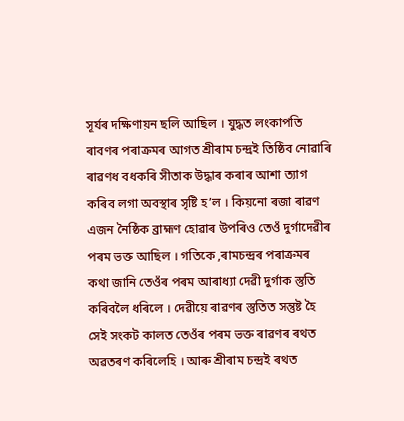সূৰ্যৰ দক্ষিণায়ন ছলি আছিল । যুদ্ধত লংকাপতি ৰাবণৰ পৰাক্ৰমৰ আগত শ্ৰীৰাম চন্দ্ৰই তিষ্ঠিব নোৱাৰি ৰাৱণধ বধকৰি সীতাক উদ্ধাৰ কৰাৰ আশা ত্যাগ কৰিব লগা অবস্থাৰ সৃষ্টি হ’ল । কিয়নো ৰজা ৰাৱণ এজন নৈষ্ঠিক ব্ৰাহ্মণ হোৱাৰ উপৰিও তেওঁ দুৰ্গাদেৱীৰ পৰম ভক্ত আছিল । গতিকে ,ৰামচন্দ্ৰৰ পৰাক্ৰমৰ কথা জানি তেওঁৰ পৰম আৰাধ্যা দেৱী দুৰ্গাক স্তুতি কৰিবলৈ ধৰিলে । দেৱীয়ে ৰাৱণৰ স্তুতিত সন্তুষ্ট হৈ সেই সংকট কালত তেওঁৰ পৰম ভক্ত ৰাৱণৰ ৰথত অৱতৰণ কৰিলেহি । আৰু শ্ৰীৰাম চন্দ্ৰই ৰথত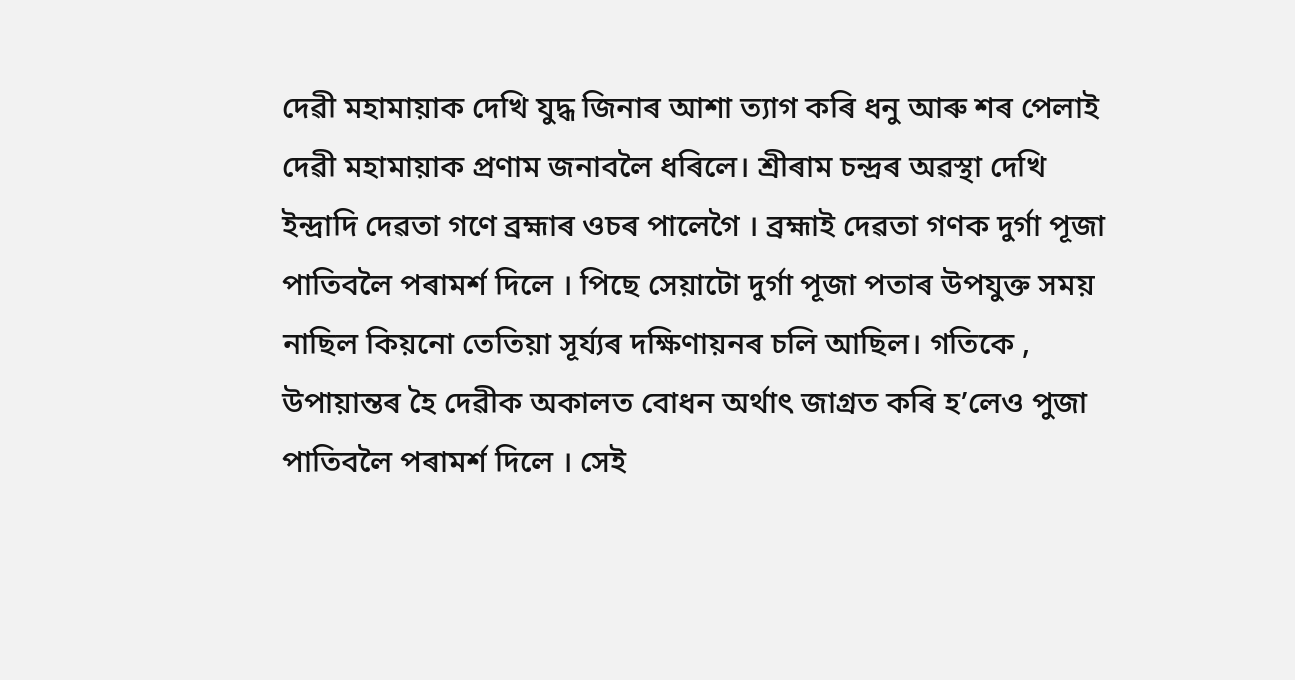দেৱী মহামায়াক দেখি যুদ্ধ জিনাৰ আশা ত্যাগ কৰি ধনু আৰু শৰ পেলাই দেৱী মহামায়াক প্ৰণাম জনাবলৈ ধৰিলে। শ্ৰীৰাম চন্দ্ৰৰ অৱস্থা দেখি ইন্দ্ৰাদি দেৱতা গণে ব্ৰহ্মাৰ ওচৰ পালেগৈ । ব্ৰহ্মাই দেৱতা গণক দুৰ্গা পূজা পাতিবলৈ পৰামৰ্শ দিলে । পিছে সেয়াটো দুৰ্গা পূজা পতাৰ উপযুক্ত সময় নাছিল কিয়নো তেতিয়া সূৰ্য্যৰ দক্ষিণায়নৰ চলি আছিল। গতিকে , উপায়ান্তৰ হৈ দেৱীক অকালত বোধন অৰ্থাৎ জাগ্ৰত কৰি হ’লেও পুজা পাতিবলৈ পৰামৰ্শ দিলে । সেই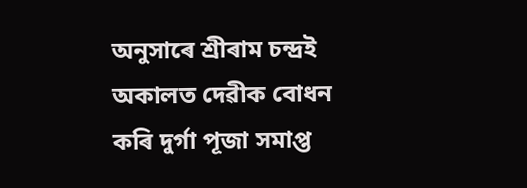অনুসাৰে শ্ৰীৰাম চন্দ্ৰই অকালত দেৱীক বোধন কৰি দুৰ্গা পূজা সমাপ্ত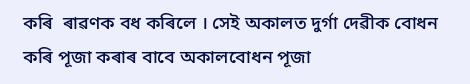কৰি  ৰাৱণক বধ কৰিলে । সেই অকালত দুৰ্গা দেৱীক বোধন কৰি পূজা কৰাৰ বাবে অকালবোধন পূজা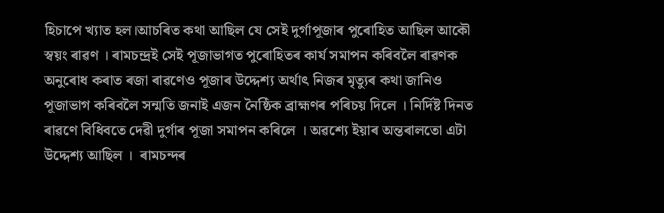হিচাপে খ্যাত হল।আচৰিত কথা আছিল যে সেই দুৰ্গাপূজাৰ পুৰোহিত আছিল আকৌ স্বয়ং ৰাৱণ । ৰামচন্দ্ৰই সেই পূজাভাগত পুৰোহিতৰ কাৰ্য সমাপন কৰিবলৈ ৰাৱণক অনুৰোধ কৰাত ৰজা ৰাৱণেও পূজাৰ উদ্দেশ্য অৰ্থাৎ নিজৰ মৃত্যুৰ কথা জানিও পূজাভাগ কৰিবলৈ সন্মতি জনাই এজন নৈষ্ঠিক ব্ৰাহ্মণৰ পৰিচয় দিলে । নিৰ্দিষ্ট দিনত ৰাৱণে বিধিবতে দেৱী দুৰ্গাৰ পূজা সমাপন কৰিলে । অৱশ্যে ইয়াৰ অন্তৰালতো এটা উদ্দেশ্য আছিল ।  ৰামচন্দৰ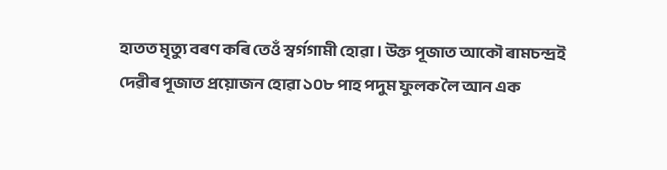হাতত মৃত্যু বৰণ কৰি তেওঁ স্বৰ্গগামী হোৱা । উক্ত পূজাত আকৌ ৰামচন্দ্ৰই দেৱীৰ পূজাত প্ৰয়োজন হোৱা ১০৮ পাহ পদুম ফুলক লৈ আন এক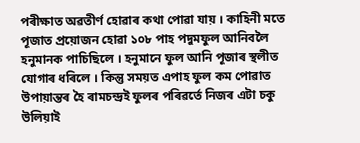পৰীক্ষাত অৱতীৰ্ণ হোৱাৰ কথা পোৱা যায় । কাহিনী মতে পূজাত প্ৰয়োজন হোৱা ১০৮ পাহ পদুমফুল আনিবলৈ হনুমানক পাচিছিলে । হনুমানে ফুল আনি পূজাৰ স্থলীত যোগাৰ ধৰিলে । কিন্তু সময়ত এপাহ ফুল কম পোৱাত উপায়ান্তৰ হৈ ৰামচন্দ্ৰই ফুলৰ পৰিৱৰ্তে নিজৰ এটা চকু উলিয়াই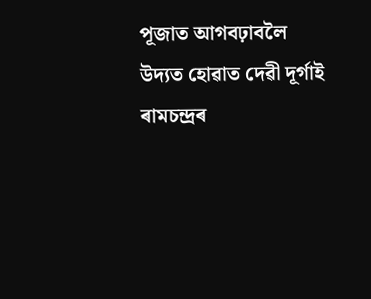পূজাত আগবঢ়াবলৈ উদ্যত হোৱাত দেৱী দূৰ্গাই ৰামচন্দ্ৰৰ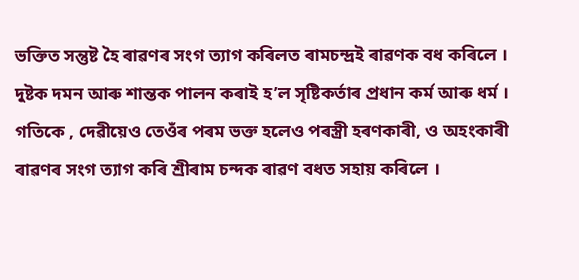ভক্তিত সন্তুষ্ট হৈ ৰাৱণৰ সংগ ত্যাগ কৰিলত ৰামচন্দ্ৰই ৰাৱণক বধ কৰিলে । দুষ্টক দমন আৰু শান্তক পালন কৰাই হ’ল সৃষ্টিকৰ্তাৰ প্ৰধান কৰ্ম আৰু ধৰ্ম । গতিকে , দেৱীয়েও তেওঁৰ পৰম ভক্ত হলেও পৰস্ত্ৰী হৰণকাৰী, ও অহংকাৰী ৰাৱণৰ সংগ ত্যাগ কৰি শ্ৰীৰাম চন্দক ৰাৱণ বধত সহায় কৰিলে ।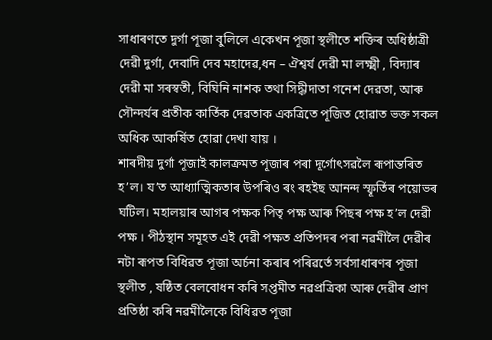সাধাৰণতে দুৰ্গা পূজা বুলিলে একেখন পূজা স্থলীতে শক্তিৰ অধিষ্ঠাত্ৰী দেৱী দুৰ্গা, দেবাদি দেব মহাদেৱ,ধন – ঐশ্বৰ্য দেৱী মা লক্ষ্মী , বিদ্যাৰ দেৱী মা সৰস্বতী, বিঘিনি নাশক তথা সিদ্ধীদাতা গনেশ দেৱতা, আৰু সৌন্দৰ্যৰ প্ৰতীক কাৰ্তিক দেৱতাক একত্ৰিতে পূজিত হোৱাত ভক্ত সকল অধিক আকৰ্ষিত হোৱা দেখা যায় ।
শাৰদীয় দুৰ্গা পূজাই কালক্ৰমত পূজাৰ পৰা দূৰ্গোৎসৱলৈ ৰূপান্তৰিত হ’ল। য’ত আধ্যাত্মিকতাৰ উপৰিও ৰং ৰহইছ আনন্দ স্ফূৰ্তিৰ পয়োভৰ ঘটিল। মহালয়াৰ আগৰ পক্ষক পিতৃ পক্ষ আৰু পিছৰ পক্ষ হ’ল দেৱী পক্ষ । পীঠস্থান সমূহত এই দেৱী পক্ষত প্ৰতিপদৰ পৰা নৱমীলৈ দেৱীৰ নটা ৰূপত বিধিৱত পূজা অৰ্চনা কৰাৰ পৰিৱৰ্তে সৰ্বসাধাৰণৰ পূজা স্থলীত , ষষ্ঠিত বেলবোধন কৰি সপ্তমীত নৱপ্ৰত্ৰিকা আৰু দেৱীৰ প্ৰাণ প্ৰতিষ্ঠা কৰি নৱমীলৈকে বিধিৱত পূজা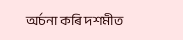অৰ্চনা কৰি দশমীত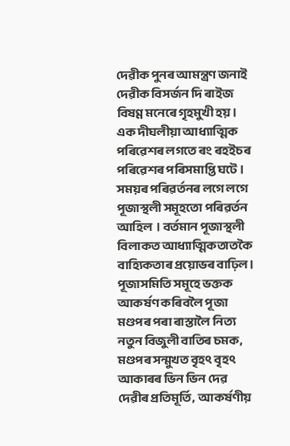দেৱীক পুনৰ আমন্ত্ৰণ জনাই দেৱীক বিসৰ্জন দি ৰাইজ বিষণ্ণ মনেৰে গৃহমুখী হয়। এক দীঘলীয়া আধ্যাত্মিক পৰিৱেশৰ লগতে ৰং ৰহইচৰ পৰিৱেশৰ পৰিসমাপ্তি ঘটে ।
সময়ৰ পৰিৱৰ্তনৰ লগে লগে পূজাস্থলী সমূহতো পৰিৱৰ্তন আহিল  । বৰ্তমান পূজাস্থলী বিলাকত আধ্যাত্মিকতাতকৈ বাহ্যিকতাৰ প্ৰয়োভৰ বাঢ়িল। পূজাসমিতি সমূহে ভক্তক আকৰ্ষণ কৰিবলৈ পূজা মণ্ডপৰ পৰা ৰাস্তালৈ নিত্য নতুন বিজুলী বাতিৰ চমক, মণ্ডপৰ সন্মুখত বৃহৎ বৃহৎ আকাৰৰ ভিন ভিন দেৱ দেৱীৰ প্ৰতিমূৰ্তি,  আকৰ্ষণীয়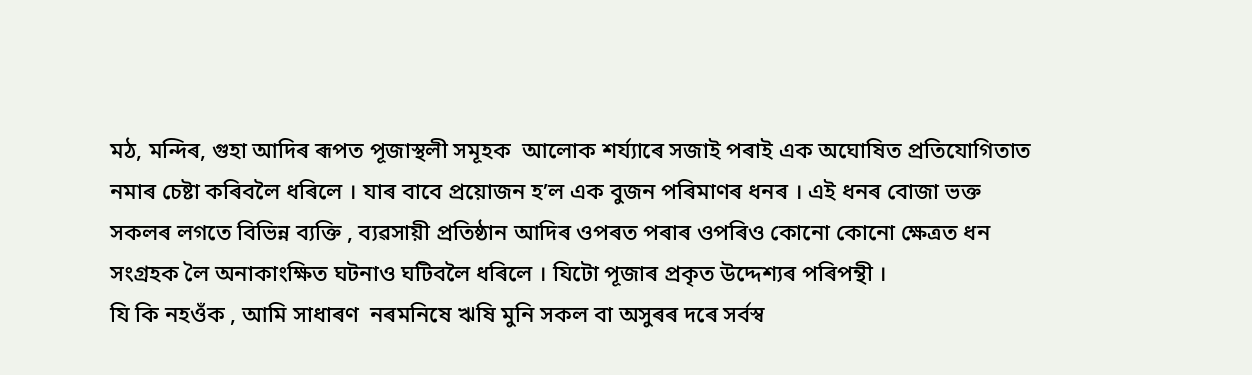মঠ, মন্দিৰ, গুহা আদিৰ ৰূপত পূজাস্থলী সমূহক  আলোক শৰ্য্যাৰে সজাই পৰাই এক অঘোষিত প্ৰতিযোগিতাত নমাৰ চেষ্টা কৰিবলৈ ধৰিলে । যাৰ বাবে প্ৰয়োজন হ’ল এক বুজন পৰিমাণৰ ধনৰ । এই ধনৰ বোজা ভক্ত সকলৰ লগতে বিভিন্ন ব্যক্তি , ব্যৱসায়ী প্ৰতিষ্ঠান আদিৰ ওপৰত পৰাৰ ওপৰিও কোনো কোনো ক্ষেত্ৰত ধন সংগ্ৰহক লৈ অনাকাংক্ষিত ঘটনাও ঘটিবলৈ ধৰিলে । যিটো পূজাৰ প্ৰকৃত উদ্দেশ্যৰ পৰিপন্থী ।
যি কি নহওঁক , আমি সাধাৰণ  নৰমনিষে ঋষি মুনি সকল বা অসুৰৰ দৰে সৰ্বস্ব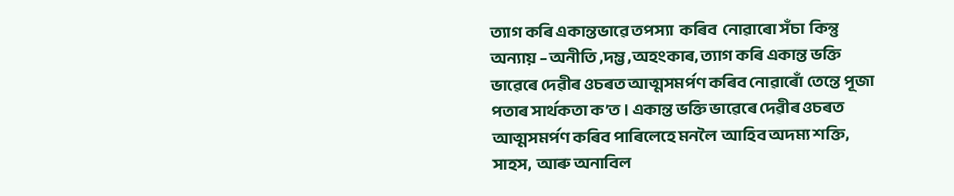ত্যাগ কৰি একান্তভাৱে তপস্যা  কৰিব  নোৱাৰো সঁচা  কিন্তু অন্যায় – অনীতি ,দম্ভ ,অহংকাৰ, ত্যাগ কৰি একান্ত ভক্তি ভাৱেৰে দেৱীৰ ওচৰত আত্মসমৰ্পণ কৰিব নোৱাৰোঁ তেন্তে পূজা পতাৰ সাৰ্থকতা ক’ত । একান্ত ভক্তি ভাৱেৰে দেৱীৰ ওচৰত আত্মসমৰ্পণ কৰিব পাৰিলেহে মনলৈ  আহিব অদম্য শক্তি, সাহস,  আৰু অনাবিল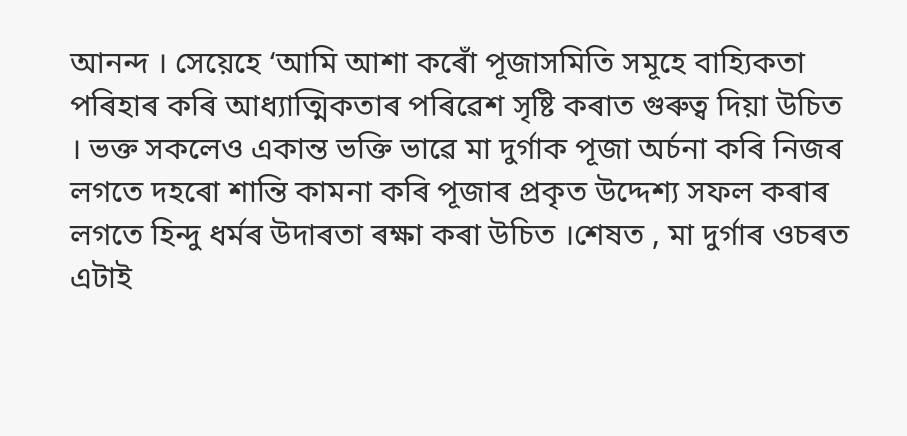আনন্দ । সেয়েহে ‘আমি আশা কৰোঁ পূজাসমিতি সমূহে বাহ্যিকতা পৰিহাৰ কৰি আধ্যাত্মিকতাৰ পৰিৱেশ সৃষ্টি কৰাত গুৰুত্ব দিয়া উচিত । ভক্ত সকলেও একান্ত ভক্তি ভাৱে মা দুৰ্গাক পূজা অৰ্চনা কৰি নিজৰ লগতে দহৰো শান্তি কামনা কৰি পূজাৰ প্ৰকৃত উদ্দেশ্য সফল কৰাৰ লগতে হিন্দু ধৰ্মৰ উদাৰতা ৰক্ষা কৰা উচিত ।শেষত , মা দুৰ্গাৰ ওচৰত এটাই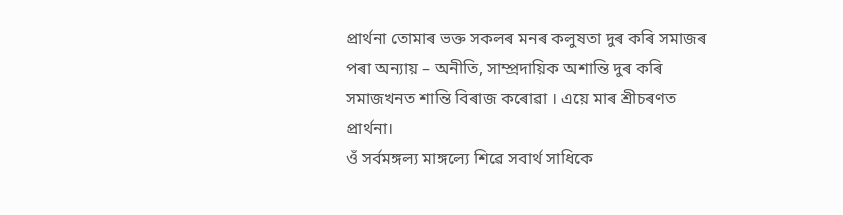প্ৰাৰ্থনা তোমাৰ ভক্ত সকলৰ মনৰ কলুষতা দুৰ কৰি সমাজৰ পৰা অন্যায় – অনীতি, সাম্প্ৰদায়িক অশান্তি দুৰ কৰি সমাজখনত শান্তি বিৰাজ কৰোৱা । এয়ে মাৰ শ্ৰীচৰণত প্ৰাৰ্থনা।
ওঁ সৰ্বমঙ্গল্য মাঙ্গল্যে শিৱে সবাৰ্থ সাধিকে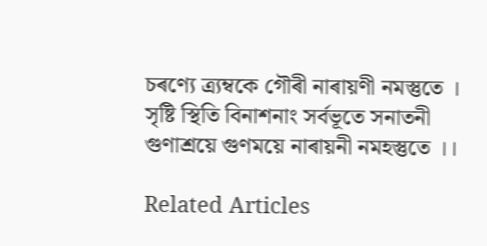চৰণ্যে ত্ৰ্যম্বকে গৌৰী নাৰায়ণী নমস্তুতে ।
সৃষ্টি স্থিতি বিনাশনাং সৰ্বভূতে সনাতনী
গুণাশ্ৰয়ে গুণময়ে নাৰায়নী নমহস্তুতে ।।

Related Articles